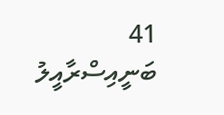41 ބަނީއިސްރާއީލު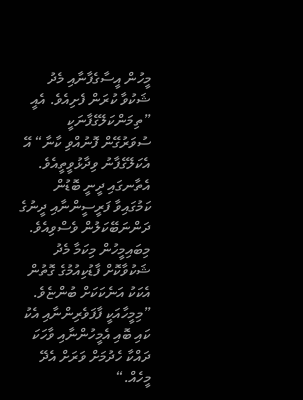މީހުން އީސާގެފާނާއި މެދު ޝަކުވާ ކުރަން ފެށިއެވެ. އެއީ ”ތިމަންކަލޭގެފާނަކީ ސުވަރުގޭން ފޮނުއްވި ކާނާ“ އޭ އެކަލޭގެފާނު ވިދާޅުވީތީއެވެ.
އެތާނގައި ދީނީ ބޮޑުން ކަމުގައިވާ ފަރީސީންނާއި ދީނުގެ ދަންނަބޭކަލުން ވެސްވިއެވެ. މިބައިމީހުން މިކަމާ މެދު ޝަކުވާކޮށް ފާޑުކިއުމުގެ ގޮތުން އެކަކު އަނެކަކަށް ބުންޏެވެ. ”މިމީހާއަކީ ފާފަވެރިންނާއި އެކު ކައި ބޮއި އެމީހުންނާއި ވާހަކަ ދައްކާ ހެދުމަށް ވަރަށް އެދޭ މީހެއް.“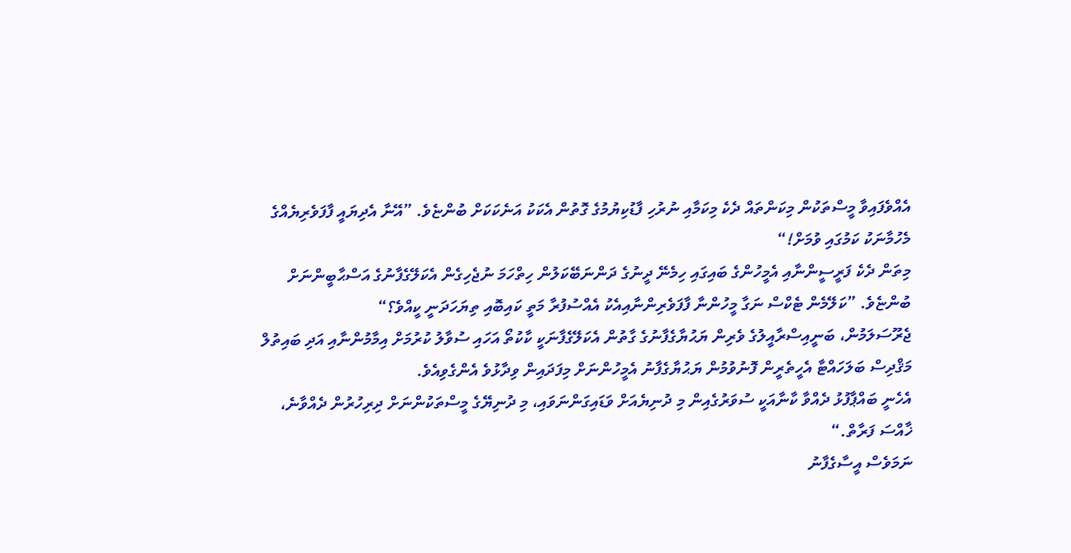އެއްވެފައިވާ މީސްތަކުން މިކަންތައް ދެކެ މިކަމާއި ނުރުހި ފާޑުކިޔުމުގެ ގޮތުން އެކަކު އަނެކަކަށް ބުންޏެވެ. ”އޭނާ އެދިޔައީ ފާފަވެރިޔެއްގެ މެހުމާނަކު ކަމުގައި ވުމަށް!“
މިތަން ދެކެ ފަރީސީންނާއި އެމީހުންގެ ބައިގައި ހިމެނޭ ދީނުގެ ދަންނަބޭކަލުން ހިތްހަމަ ނުޖެހިގެން އެކަލޭގެފާނުގެ އަސްޙާބީންނަށް ބުންޏެވެ. ”ކަލޭމެން ޓެކްސް ނަގާ މީހުންނާ ފާފަވެރިންނާއިއެކު އެއްސުފުރާ މަތީ ކައިބޮއި ތިޔަހަދަނީ ކީއްވެ؟“
ޖެރޫސަލަމުން، ބަނީއިސްރާއީލުގެ ވެރިން ޔަޙުޔާގެފާނުގެ ގާތުން އެކަލޭގެފާނަކީ ކާކުތޯ އަހައި ސުވާލު ކުރުމަށް އިމާމުންނާއި އަދި ބައިތުލް މަޤްދިސް ބަލަހައްޓާ އެހީތެރީން ފޮނުވުމުން ޔަޙުޔާގެފާނު އެމީހުންނަށް މިފަދައިން ވިދާޅުވެ އެންގެވިއެވެ.
އެހެނީ ބައްޕާފުޅު ދެއްވާ ކާނާއަކީ ސުވަރުގެއިން މި ދުނިޔެއަށް ވަޑައިގަންނަވައި، މި ދުނިޔޭގެ މީސްތަކުންނަށް ދިރިހުރުން ދެއްވާނެ، ޚާއްސަ ފަރާތް.“
ނަމަވެސް އީސާގެފާނު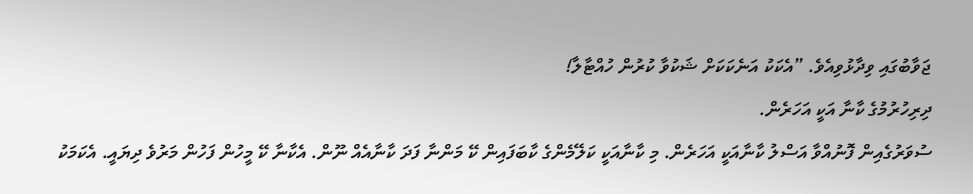ޖަވާބުގައި ވިދާޅުވިއެވެ. ”އެކަކު އަނެކަކަށް ޝަކުވާ ކުރުން ހުއްޓާލާ!
ދިރިހުރުމުގެ ކާނާ އަކީ އަހަރެން.
ސުވަރުގެއިން ފޮނުއްވާ އަސްލު ކާނާއަކީ އަހަރެން. މި ކާނާއަކީ ކަލޭމެންގެ ކާބަފައިން ކޭ މަންނާ ފަދަ ކާނާއެއް ނޫން. އެކާނާ ކޭ މީހުން ފަހުން މަރުވެ ދިޔައީ. އެކަމަކު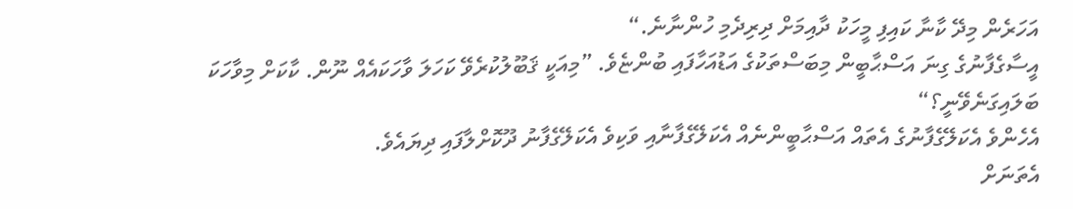އަހަރެން މިދޭ ކާނާ ކައިފި މީހަކު ދާއިމަށް ދިރިދެމި ހުންނާނެ.“
އީސާގެފާނުގެ ގިނަ އަސްޙާބީން މިބަސްތަކުގެ އަޑުއަހާފައި ބުންޏެވެ. ”މިއަކީ ޤަބޫލުކުރެވޭ ކަހަލަ ވާހަކައެއް ނޫން. ކާކަށް މިވާހަކަ ބަލައިގަނެވޭނީ؟“
އެހެންވެ އެކަލޭގެފާނުގެ އެތައް އަސްޙާބީންނެއް އެކަލޭގެފާނާއި ވަކިވެ އެކަލޭގެފާނު ދޫކޮށްލާފައި ދިޔައެވެ.
އެތަނަށް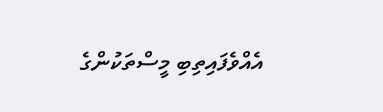އެއްވެފައިތިބި މީސްތަކުންގެ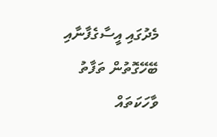މެދުގައި އީސާގެފާނާއި ބޭހޭގޮތުން ތަފާތު ވާހަކަތައް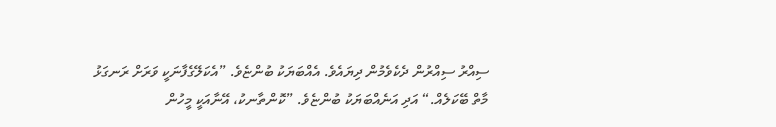ސިއްރު ސިއްރުން ދެކެވެމުން ދިޔައެވެ. އެއްބަޔަކު ބުންޏެވެ. ”އެކަލޭގެފާނަކީ ވަރަށް ރަނގަޅު މާތް ބޭކަލެއް.“ އަދި އަނެއްބަޔަކު ބުންޏެވެ. ”ކޮންތާނކު، އޭނާއަކީ މީހުން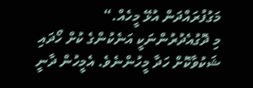މަގުފުރައްދަން އުޅޭ މީހެއް.“
މި ދޮގުއެދުރުންނަކީ އަނެކުންގެ ކުށް ހޯދައި ޝަކުވާކޮށް ހަދާ މީހުންނެވެ. އެމީހުން ދާނީ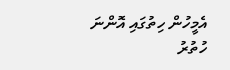އެމީހުން ހިތުގައި އޮންނަ ހުތުރު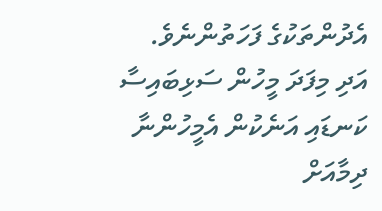އެދުންތަކުގެ ފަހަތުންނެވެ. އަދި މިފަދަ މީހުން ސަޅިބައިސާ ކަނޑައި އަނެކުން އެމީހުންނާ ދިމާއަށް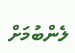ލެންބުމަށް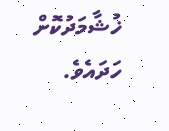ޚުޝާމަދުކޮށް ހަދައެވެ.